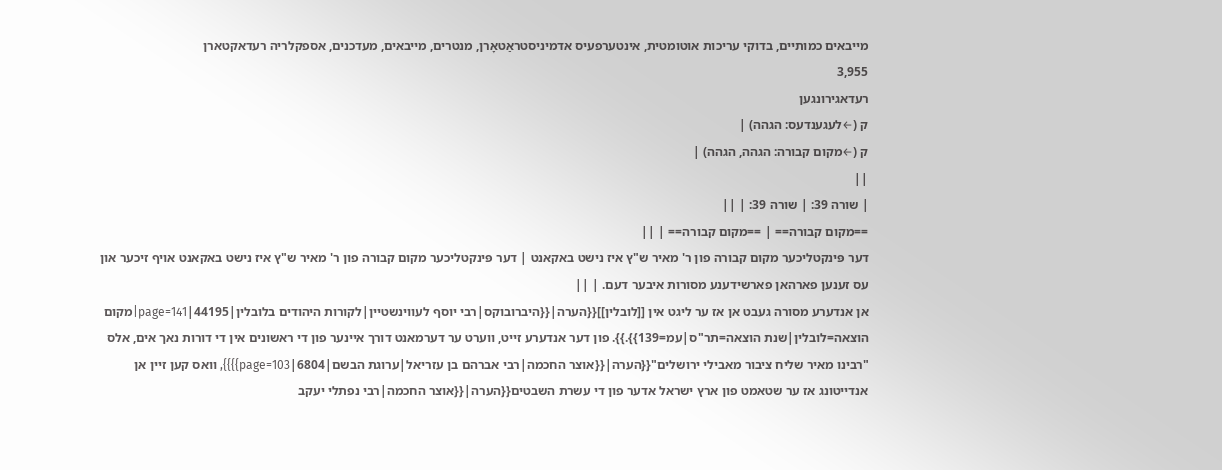מייבאים כמותיים, בדוקי עריכות אוטומטית, אינטערפעיס אדמיניסטראַטאָרן, מנטרים, מייבאים, מעדכנים, אספקלריה רעדאקטארן
3,955
רעדאגירונגען
ק (←לעגענדעס: הגהה) |
ק (←מקום קבורה: הגהה, הגהה) |
||
| שורה 39: | שורה 39: | ||
==מקום קבורה== | ==מקום קבורה== | ||
דער פּינקטליכער מקום קבורה פון ר' מאיר ש"ץ איז נישט באקאנט | דער פּינקטליכער מקום קבורה פון ר' מאיר ש"ץ איז נישט באקאנט אויף זיכער און עס זענען פארהאן פארשידענע מסורות איבער דעם. | ||
אן אנדערע מסורה געבט אן אז ער ליגט אין [[לובלין]]{{הערה|{{היברובוקס|רבי יוסף לעווינשטיין|לקורות היהודים בלובלין|44195|page=141|מקום הוצאה=לובלין|שנת הוצאה=תר"ס|עמ=139}}.}}. פון דער אנדערע זייט, ווערט ער דערמאנט דורך איינער פון די ראשונים אין די דורות נאך אים, אלס "רבינו מאיר שליח ציבור מאבילי ירושלים"{{הערה|{{אוצר החכמה|רבי אברהם בן עזריאל|ערוגת הבשם|6804|page=103}}}}, וואס קען זיין אן אנדייטונג אז ער שטאמט פון ארץ ישראל אדער פון די עשרת השבטים{{הערה|{{אוצר החכמה|רבי נפתלי יעקב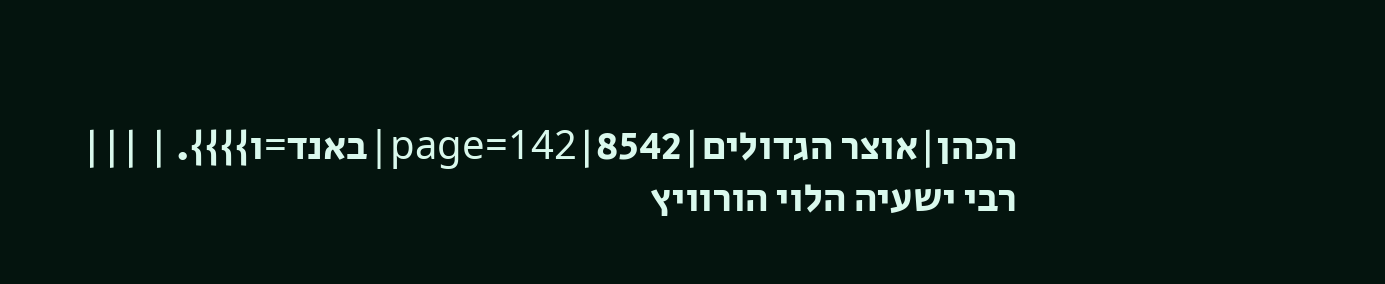הכהן|אוצר הגדולים|8542|page=142|באנד=ו}}}}. | |||
רבי ישעיה הלוי הורוויץ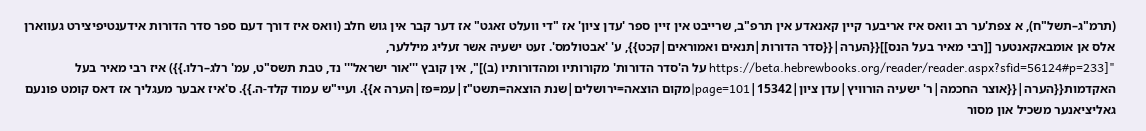(תרמ"ג–תשל"ח), א צפת'ער רב וואס איז אריבער קיין קאנאדע אין תרפ"ב, שרייבט אין זיין ספר 'עדן ציון' אז "די וועלט זאגט" אז דער קבר אין גוש חלב (וואס איז דורך דעם ספר סדר הדורות אידענטיפיצירט געווארן אלס אן אומבאקאנטער [[רבי מאיר בעל הנס]]{{הערה|{{סדר הדורות|תנאים ואמוראים|קכט}}, ע' 'אבטולמס'. זעט ישעיה אשר זעליג מיללער, "[https://beta.hebrewbooks.org/reader/reader.aspx?sfid=56124#p=233 על ה'סדר הדורות' מקורותיו ומהדורותיו (ב)]", אין קובץ '''אור ישראל''' נד, טבת תשס"ט, עמ' רלג–רלו.}}) איז רבי מאיר בעל האקדמות{{הערה|{{אוצר החכמה|ר' ישעיה הורוויץ|עדן ציון|15342|page=101|מקום הוצאה=ירושלים|שנת הוצאה=תשט"ז|עמ=פז|הערה א}}. ועיי"ש עמוד קלד-ה.}}. ס'איז אבער מעגליך אז דאס קומט פונעם גאליציאנער משכיל און מסור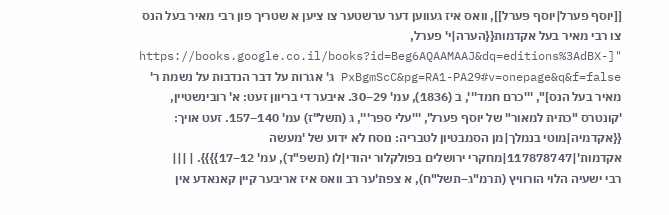[[יוסף פערל|יוסף פּערל]], וואס איז געווען דער ערשטער צו ציען א שטריך פון רבי מאיר בעל הנס צו רבי מאיר בעל אקדמות{{הערה|י' פערל, "[https://books.google.co.il/books?id=Beg6AQAAMAAJ&dq=editions%3AdBX-PxBgmScC&pg=RA1-PA29#v=onepage&q&f=false ג' אגרות על דבר הנדבות על נשמת ר' מאיר בעל הנס]", '''כרם חמד''', ב (1836), עמ' 29–30. איבער די בריוון זעט: א' רובינשטיין, 'קונטרס "כתית למאור" של יוסף פערל', '''עלי ספר''', ג (תשל"ז) עמ' 140–157. זעט אויך: {{אקדמיה|מוטי בנמלך|מן הסמבטיון לטבריה: נוסח לא ידוע של 'מעשה אקדמות'|117878747|מחקרי ירושלים בפולקלור יהודי|לו (תשפ"ד), עמ' 12–17}}}}. | |||
רבי ישעיה הלוי הורוויץ (תרמ"ג–תשל"ח), א צפת'ער רב וואס איז אריבער קיין קאנאדע אין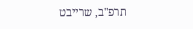תרפ"ב, שרייבט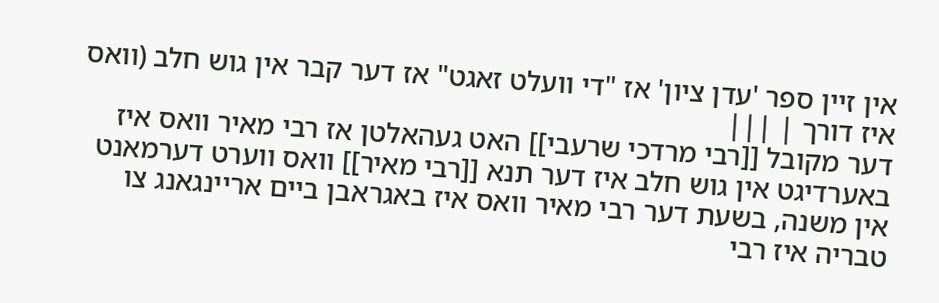אין זיין ספר 'עדן ציון' אז "די וועלט זאגט" אז דער קבר אין גוש חלב (וואס איז דורך | |||
דער מקובל [[רבי מרדכי שרעבי]] האט געהאלטן אז רבי מאיר וואס איז באערדיגט אין גוש חלב איז דער תנא [[רבי מאיר]] וואס ווערט דערמאנט אין משנה, בשעת דער רבי מאיר וואס איז באגראבן ביים אריינגאנג צו טבריה איז רבי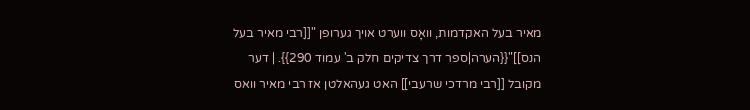מאיר בעל האקדמות, וואָס ווערט אויך גערופן "[[רבי מאיר בעל הנס]]"{{הערה|ספר דרך צדיקים חלק ב' עמוד 290}}. | דער מקובל [[רבי מרדכי שרעבי]] האט געהאלטן אז רבי מאיר וואס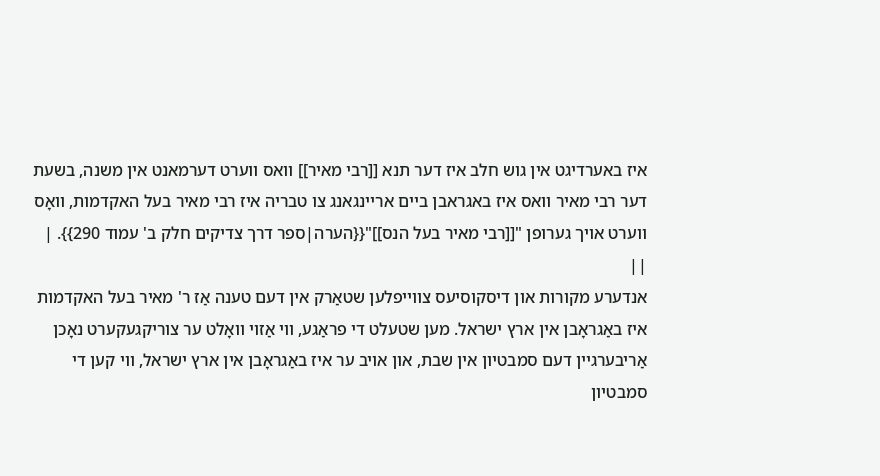איז באערדיגט אין גוש חלב איז דער תנא [[רבי מאיר]] וואס ווערט דערמאנט אין משנה, בשעת דער רבי מאיר וואס איז באגראבן ביים אריינגאנג צו טבריה איז רבי מאיר בעל האקדמות, וואָס ווערט אויך גערופן "[[רבי מאיר בעל הנס]]"{{הערה|ספר דרך צדיקים חלק ב' עמוד 290}}. | ||
אנדערע מקורות און דיסקוסיעס צווייפלען שטאַרק אין דעם טענה אַז ר' מאיר בעל האקדמות איז באַגראָבן אין ארץ ישראל. מען שטעלט די פראַגע, ווי אַזוי וואָלט ער צוריקגעקערט נאָכן אַריבערגיין דעם סמבטיון אין שבת, און אויב ער איז באַגראָבן אין ארץ ישראל, ווי קען די סמבטיון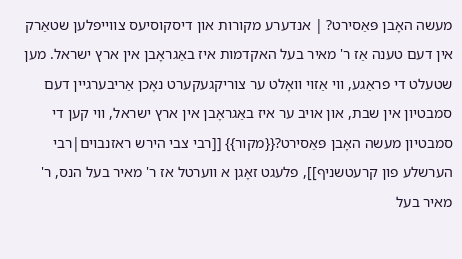מעשה האָבן פּאַסירט? | אנדערע מקורות און דיסקוסיעס צווייפלען שטאַרק אין דעם טענה אַז ר' מאיר בעל האקדמות איז באַגראָבן אין ארץ ישראל. מען שטעלט די פראַגע, ווי אַזוי וואָלט ער צוריקגעקערט נאָכן אַריבערגיין דעם סמבטיון אין שבת, און אויב ער איז באַגראָבן אין ארץ ישראל, ווי קען די סמבטיון מעשה האָבן פּאַסירט?{{מקור}} [[רבי צבי הירש ראזנבוים|רבי הערשלע פון קרעטשניף]], פלעגט זאָגן א ווערטל אז ר' מאיר בעל הנס, ר' מאיר בעל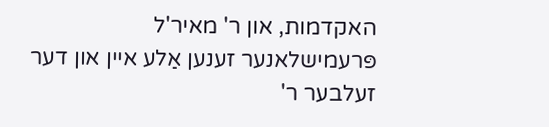האקדמות, און ר' מאיר'ל פּרעמישלאנער זענען אַלע איין און דער זעלבער ר'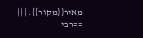מאיר{{מקור}}. | ||
==רבי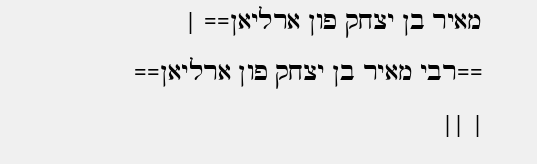מאיר בן יצחק פון ארליאן== | ==רבי מאיר בן יצחק פון ארליאן== | ||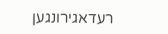רעדאגירונגען